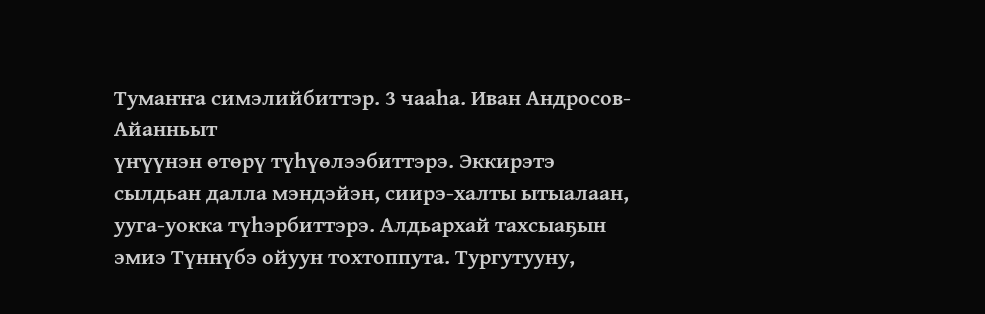Тумаҥҥа симэлийбиттэр. 3 чааһа. Иван Андросов-Айанньыт
үҥүүнэн өтөрү түһүөлээбиттэрэ. Эккирэтэ сылдьан далла мэндэйэн, сиирэ-халты ытыалаан, ууга-уокка түһэрбиттэрэ. Алдьархай тахсыаҕын эмиэ Түннүбэ ойуун тохтоппута. Тургутууну,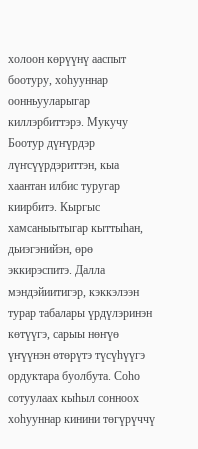холоон көрүүнү ааспыт боотуру, хоһууннар оонньууларыгар киллэрбиттэрэ. Мукучу Боотур дүҥүрдэр лүҥсүүрдэриттэн, кыа хаантан илбис туругар киирбитэ. Кыргыс хамсаныытыгар кыттыһан, дьиэгэнийэн, өрө эккирэспитэ. Далла мэндэйиитигэр, кэккэлээн турар табалары үрдүлэринэн көтүүгэ, сарыы нөҥүө үҥүүнэн өтөрүтэ түсүһүүгэ ордуктара буолбута. Соһо сотуулаах кыһыл сонноох хоһууннар кинини төгүрүччү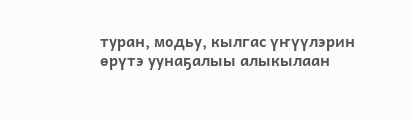туран, модьу, кылгас үҥүүлэрин өрүтэ уунаҕалыы алыкылаан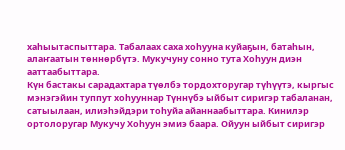хаһыытаспыттара. Табалаах саха хоһууна куйаҕын, батаһын, алаҥаатын төннөрбүтэ. Мукучуну сонно тута Хоһуун диэн ааттаабыттара.
Күн бастакы сарадахтара түөлбэ тордохторугар түһүүтэ, кыргыс мэнэгэйин туппут хоһууннар Түннүбэ ыйбыт сиригэр табаланан, сатыылаан, илиэһэйдэри тоһуйа айаннаабыттара. Кинилэр ортолоругар Мукучу Хоһуун эмиэ баара. Ойуун ыйбыт сиригэр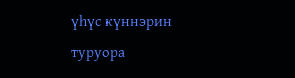үһүс күннэрин туруора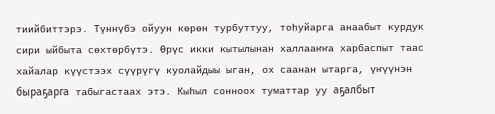тиийбиттэрэ. Түннүбэ ойуун көрөн турбуттуу, тоһуйарга анаабыт курдук сири ыйбыта сөхтөрбүтэ. Өрүс икки кытылынан халлааҥҥа харбаспыт таас хайалар күүстээх сүүрүгү куолайдыы ыган, ох саанан ытарга, үҥүүнэн быраҕарга табыгастаах этэ. Кыһыл сонноох туматтар уу аҕалбыт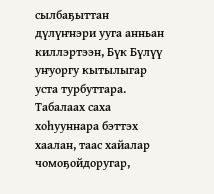сылбаҕыттан дүлүҥнэри ууга анньан киллэртээн, Бүк Бүлүү уҥуоргу кытылыгар уста турбуттара. Табалаах саха хоһууннара бэттэх хаалан, таас хайалар чомоҕойдоругар,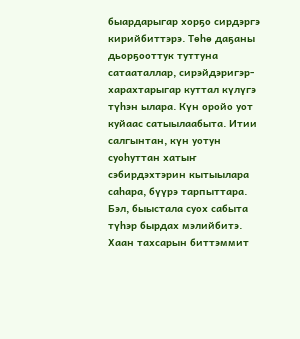быардарыгар хорҕо сирдэргэ кирийбиттэрэ. Төһө даҕаны дьорҕооттук туттуна сатааталлар, сирэйдэригэр-харахтарыгар куттал күлүгэ түһэн ылара. Күн оройо уот куйаас сатыылаабыта. Итии салгынтан, күн уотун суоһуттан хатыҥ сэбирдэхтэрин кытыылара саһара, бүүрэ тарпыттара. Бэл, быыстала суох сабыта түһэр бырдах мэлийбитэ. Хаан тахсарын биттэммит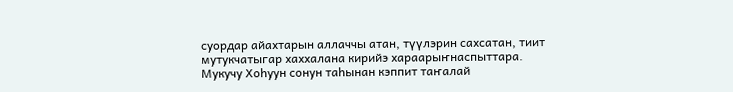суордар айахтарын аллаччы атан, түүлэрин сахсатан, тиит мутукчатыгар хаххалана кирийэ хараарыҥнаспыттара. Мукучу Хоһуун сонун таһынан кэппит таҥалай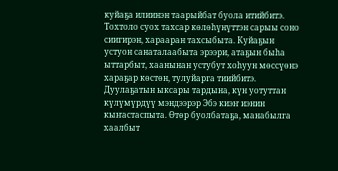куйаҕа илиинэн таарыйбат буола итийбитэ. Тохтоло суох тахсар көлөһүнүттэн сарыы соно сиигирэн, харааран тахсыбыта. Куйаҕын устуон санаталаабыта эрээри, атаҕын быһа ыттарбыт, хаанынан устубут хоһуун мөссүөнэ хараҕар көстөн, тулуйарга тиийбитэ. Дуулаҕатын ыксары тардына, күн уотуттан күлүмүрдүү мэндээрэр Эбэ киэҥ иэнин кыҥастаспыта. Өтөр буолбатаҕа, манабылга хаалбыт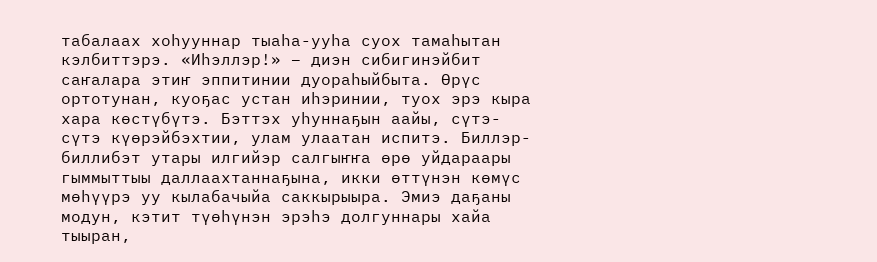табалаах хоһууннар тыаһа-ууһа суох тамаһытан кэлбиттэрэ. «Иһэллэр!» – диэн сибигинэйбит саҥалара этиҥ эппитинии дуораһыйбыта. Өрүс ортотунан, куоҕас устан иһэринии, туох эрэ кыра хара көстүбүтэ. Бэттэх уһуннаҕын аайы, сүтэ-сүтэ күөрэйбэхтии, улам улаатан испитэ. Биллэр-биллибэт утары илгийэр салгыҥҥа өрө уйдараары гыммыттыы даллаахтаннаҕына, икки өттүнэн көмүс мөһүүрэ уу кылабачыйа саккырыыра. Эмиэ даҕаны модун, кэтит түөһүнэн эрэһэ долгуннары хайа тыыран,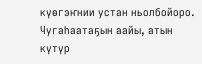күөгэҥнии устан ньолбойоро. Чугаһаатаҕын аайы, атын күтүр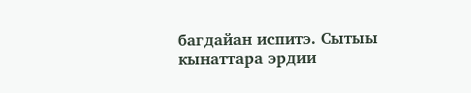багдайан испитэ. Сытыы кынаттара эрдии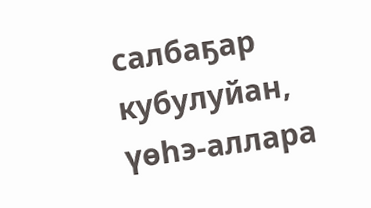салбаҕар кубулуйан, үөһэ-аллара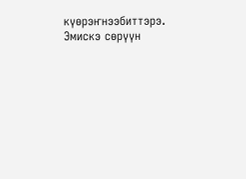күөрэҥнээбиттэрэ. Эмискэ сөрүүн